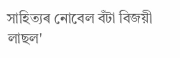সাহিত্যৰ নোবেল বঁটা বিজয়ী লাছল'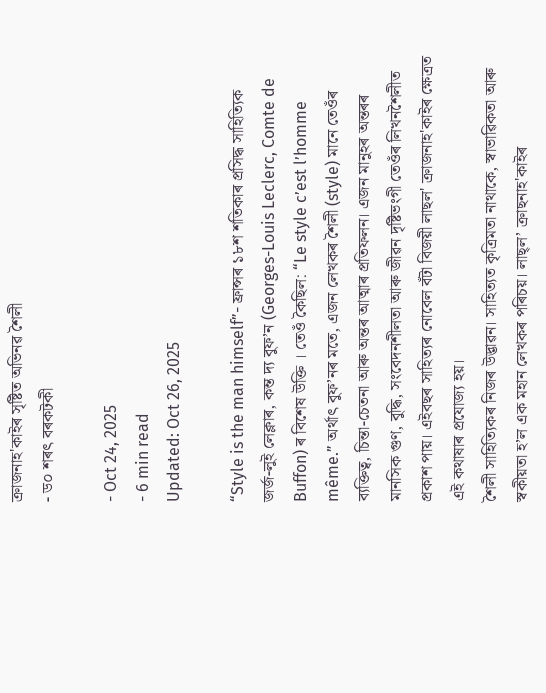ক্রাজনাহ'কাইৰ সৃষ্টিত অভিনৱ শৈলী
- ড০ শৰৎ বৰকটকী

- Oct 24, 2025
- 6 min read
Updated: Oct 26, 2025

“Style is the man himself”- ফ্ৰান্সৰ ১৮শ শতিকাৰ প্ৰসিদ্ধ সাহিত্যিক জৰ্জ-লুই লেক্লাৰ, কম্ত দ্য বুফ’ন (Georges-Louis Leclerc, Comte de Buffon) ৰ বিশেষ উক্তি । তেওঁ কৈছিল: “Le style c’est l’homme même.” অৰ্থাৎ বুফ’নৰ মতে, এজন লেখকৰ শৈলী (style) মানে তেওঁৰ ব্যক্তিত্ব, চিন্তা-চেতনা আৰু অন্তৰ আত্মাৰ প্ৰতিফলন। এজন মানুহৰ অন্তৰৰ মানসিক গুণ, বুদ্ধি, সংবেদনশীলতা আৰু জীৱন দৃষ্টিভংগী তেওঁৰ লিখনশৈলীত প্ৰকাশ পায়। এইবছৰ সাহিত্যৰ নোবেল বঁটা বিজয়ী লাছল' ক্রাজনাহ'কাইৰ ক্ষেত্ৰত এই কথাষাৰ প্ৰযোজ্য হয়।
শৈলী সাহিত্যিকৰ নিজৰ উদ্ভাৱন। সাহিত্যত কৃত্ৰিমতা নাথাকে, স্বাভাৱিকতা আৰু স্বকীয়তা হ’ল এক মহান লেখকৰ পৰিচয়। লাছ্ল’ ক্ৰাছনাহ'কাইৰ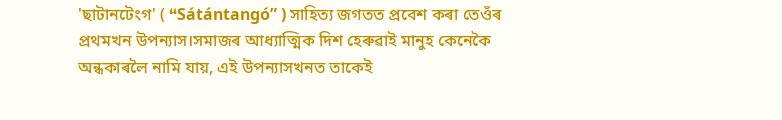'ছাটানটেংগ' ( “Sátántangó” ) সাহিত্য জগতত প্ৰবেশ কৰা তেওঁৰ প্ৰথমখন উপন্যাস।সমাজৰ আধ্যাত্মিক দিশ হেৰুৱাই মানুহ কেনেকৈ অন্ধকাৰলৈ নামি যায়, এই উপন্যাসখনত তাকেই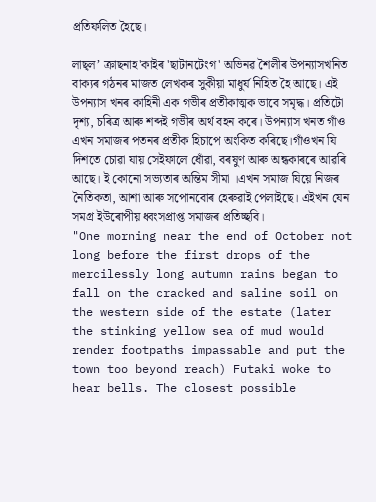প্ৰতিফলিত হৈছে।

লাছ্ল’ ক্ৰাছনাহ'কাইৰ 'ছাটানটেংগ' অভিনৱ শৈলীৰ উপন্যাসখনিত বাক্যৰ গঠনৰ মাজত লেখকৰ সুকীয়া মাধুৰ্য নিহিত হৈ আছে। এই উপন্যাস খনৰ কাহিনী এক গভীৰ প্ৰতীকাত্মক ভাবে সমৃদ্ধ। প্ৰতিটো দৃশ্য, চৰিত্ৰ আৰু শব্দই গভীৰ অৰ্থ বহন কৰে। উপন্যাস খনত গাঁও এখন সমাজৰ পতনৰ প্ৰতীক হিচাপে অংকিত কৰিছে।গাঁওখন যি দিশতে চোৱা যায় সেইফালে ধোঁৱা, বৰষুণ আৰু অন্ধকাৰৰে আৱৰি আছে। ই কোনো সভ্যতাৰ অন্তিম সীমা ।এখন সমাজ যিয়ে নিজৰ নৈতিকতা, আশা আৰু সপোনবোৰ হেৰুৱাই পেলাইছে। এইখন যেন সমগ্ৰ ইউৰোপীয় ধ্বংসপ্ৰাপ্ত সমাজৰ প্ৰতিচ্ছবি।
"One morning near the end of October not long before the first drops of the mercilessly long autumn rains began to fall on the cracked and saline soil on the western side of the estate (later the stinking yellow sea of mud would render footpaths impassable and put the town too beyond reach) Futaki woke to hear bells. The closest possible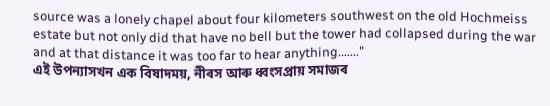source was a lonely chapel about four kilometers southwest on the old Hochmeiss estate but not only did that have no bell but the tower had collapsed during the war and at that distance it was too far to hear anything......."
এই উপন্যাসখন এক বিষাদময়, নীৰস আৰু ধ্বংসপ্ৰায় সমাজৰ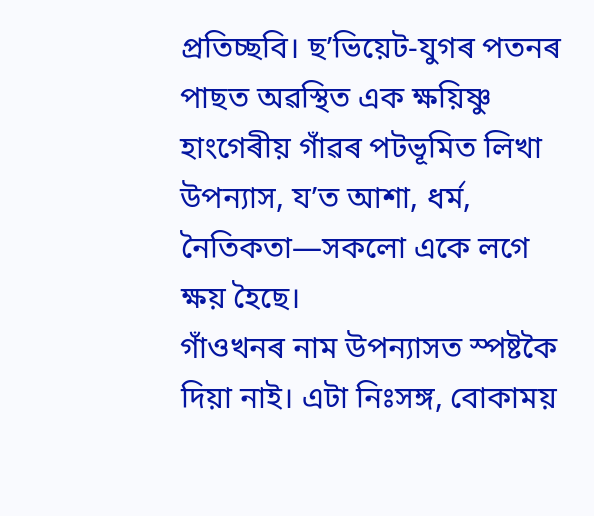প্ৰতিচ্ছবি। ছ’ভিয়েট-যুগৰ পতনৰ পাছত অৱস্থিত এক ক্ষয়িষ্ণু হাংগেৰীয় গাঁৱৰ পটভূমিত লিখা উপন্যাস, য’ত আশা, ধৰ্ম, নৈতিকতা—সকলো একে লগে ক্ষয় হৈছে।
গাঁওখনৰ নাম উপন্যাসত স্পষ্টকৈ দিয়া নাই। এটা নিঃসঙ্গ, বোকাময়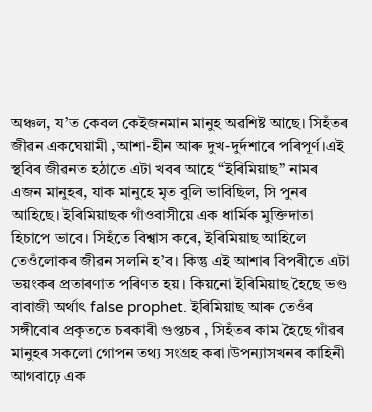অঞ্চল, য’ত কেবল কেইজনমান মানুহ অৱশিষ্ট আছে। সিহঁতৰ জীৱন একঘেয়ামী ,আশা-হীন আৰু দুখ-দুৰ্দশাৰে পৰিপূৰ্ণ।এই স্থবিৰ জীৱনত হঠাতে এটা খবৰ আহে “ইৰিমিয়াছ” নামৰ এজন মানুহৰ, যাক মানুহে মৃত বুলি ভাবিছিল, সি পুনৰ আহিছে। ইৰিমিয়াছক গাঁওবাসীয়ে এক ধাৰ্মিক মুক্তিদাতা হিচাপে ভাবে। সিহঁতে বিশ্বাস কৰে, ইৰিমিয়াছ আহিলে তেওঁলোকৰ জীৱন সলনি হ’ব। কিন্তু এই আশাৰ বিপৰীতে এটা ভয়ংকৰ প্ৰতাৰণাত পৰিণত হয়। কিয়নো ইৰিমিয়াছ হৈছে ভণ্ড বাবাজী অৰ্থাৎ false prophet. ইৰিমিয়াছ আৰু তেওঁৰ সঙ্গীবোৰ প্ৰকৃততে চৰকাৰী গুপ্তচৰ , সিহঁতৰ কাম হৈছে গাঁৱৰ মানুহৰ সকলো গোপন তথ্য সংগ্ৰহ কৰা।উপন্যাসখনৰ কাহিনী আগবাঢ়ে এক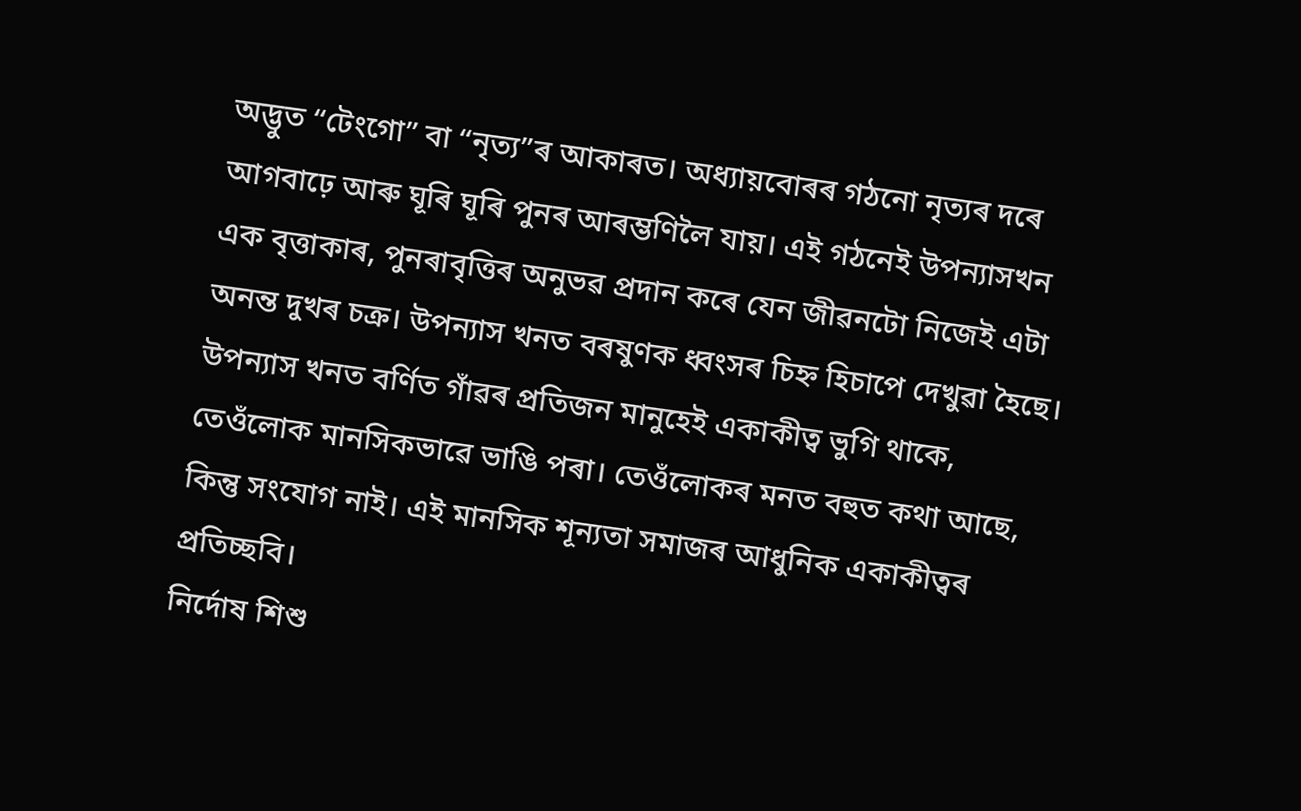অদ্ভুত “টেংগো” বা “নৃত্য”ৰ আকাৰত। অধ্যায়বোৰৰ গঠনো নৃত্যৰ দৰে আগবাঢ়ে আৰু ঘূৰি ঘূৰি পুনৰ আৰম্ভণিলৈ যায়। এই গঠনেই উপন্যাসখন এক বৃত্তাকাৰ, পুনৰাবৃত্তিৰ অনুভৱ প্ৰদান কৰে যেন জীৱনটো নিজেই এটা অনন্ত দুখৰ চক্ৰ। উপন্যাস খনত বৰষুণক ধ্বংসৰ চিহ্ন হিচাপে দেখুৱা হৈছে। উপন্যাস খনত বৰ্ণিত গাঁৱৰ প্ৰতিজন মানুহেই একাকীত্ব ভুগি থাকে, তেওঁলোক মানসিকভাৱে ভাঙি পৰা। তেওঁলোকৰ মনত বহুত কথা আছে, কিন্তু সংযোগ নাই। এই মানসিক শূন্যতা সমাজৰ আধুনিক একাকীত্বৰ প্ৰতিচ্ছবি।
নিৰ্দোষ শিশু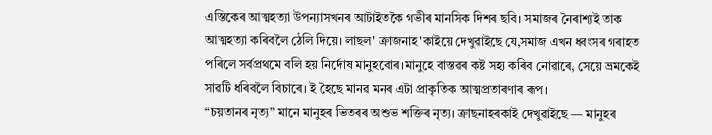এস্তিকেৰ আত্মহত্যা উপন্যাসখনৰ আটাইতকৈ গভীৰ মানসিক দিশৰ ছবি। সমাজৰ নৈৰাশ্যই তাক আত্মহত্যা কৰিবলৈ ঠেলি দিয়ে। লাছল' ক্রাজনাহ'কাইয়ে দেখুৱাইছে যে,সমাজ এখন ধ্বংসৰ গৰাহত পৰিলে সৰ্বপ্ৰথমে বলি হয় নিৰ্দোষ মানুহবোৰ।মানুহে বাস্তৱৰ কষ্ট সহ্য কৰিব নোৱাৰে, সেয়ে ভ্ৰমকেই সাৱটি ধৰিবলৈ বিচাৰে। ই হৈছে মানৱ মনৰ এটা প্ৰাকৃতিক আত্মপ্ৰতাৰণাৰ ৰূপ।
“চয়তানৰ নৃত্য” মানে মানুহৰ ভিতৰৰ অশুভ শক্তিৰ নৃত্য। ক্ৰাছনাহৰকাই দেখুৱাইছে — মানুহৰ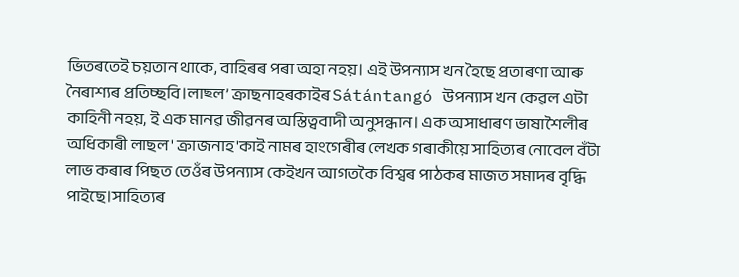ভিতৰতেই চয়তান থাকে, বাহিৰৰ পৰা অহা নহয়। এই উপন্যাস খন হৈছে প্ৰতাৰণা আৰু নৈৰাশ্যৰ প্রতিচ্ছবি।লাছ্ল’ ক্ৰাছনাহৰকাইৰ Sátántangó উপন্যাস খন কেৱল এটা কাহিনী নহয়, ই এক মানৱ জীৱনৰ অস্তিত্ববাদী অনুসন্ধান। এক অসাধাৰণ ভাষাশৈলীৰ অধিকাৰী লাছল' ক্রাজনাহ'কাই নামৰ হাংগেৰীৰ লেখক গৰাকীয়ে সাহিত্যৰ নোবেল বঁটা লাভ কৰাৰ পিছত তেওঁৰ উপন্যাস কেইখন আগতকৈ বিশ্বৰ পাঠকৰ মাজত সমাদৰ বৃদ্ধি পাইছে।সাহিত্যৰ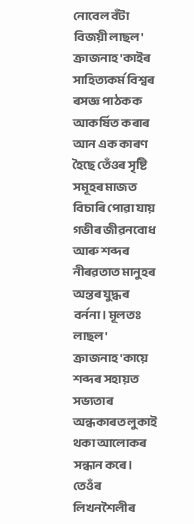নোবেল বঁটা বিজয়ী লাছল' ক্রাজনাহ'কাইৰ সাহিত্যকৰ্ম বিশ্বৰ ৰসজ্ঞ পাঠকক আকৰ্ষিত কৰাৰ আন এক কাৰণ হৈছে তেঁওৰ সৃষ্টি সমূহৰ মাজত বিচাৰি পোৱা যায় গভীৰ জীৱনবোধ আৰু শব্দৰ নীৰৱতাত মানুহৰ অন্তৰ যুদ্ধৰ বৰ্ননা। মূলতঃ লাছল' ক্রাজনাহ'কায়ে শব্দৰ সহায়ত সভ্যতাৰ অন্ধকাৰত লুকাই থকা আলোকৰ সন্ধান কৰে। তেওঁৰ লিখনশৈলীৰ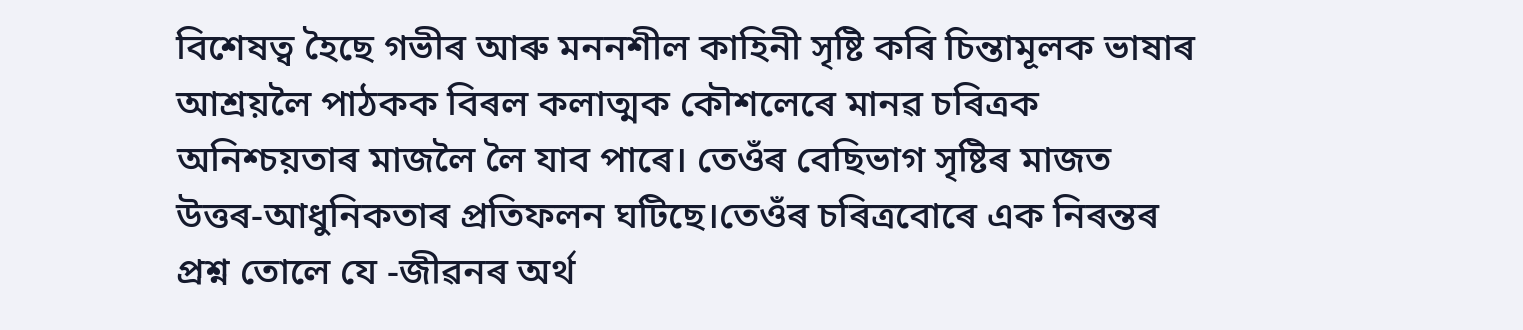বিশেষত্ব হৈছে গভীৰ আৰু মননশীল কাহিনী সৃষ্টি কৰি চিন্তামূলক ভাষাৰ আশ্ৰয়লৈ পাঠকক বিৰল কলাত্মক কৌশলেৰে মানৱ চৰিত্ৰক অনিশ্চয়তাৰ মাজলৈ লৈ যাব পাৰে। তেওঁৰ বেছিভাগ সৃষ্টিৰ মাজত উত্তৰ-আধুনিকতাৰ প্ৰতিফলন ঘটিছে।তেওঁৰ চৰিত্ৰবোৰে এক নিৰন্তৰ প্ৰশ্ন তোলে যে -জীৱনৰ অৰ্থ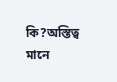কি?অস্তিত্ব মানে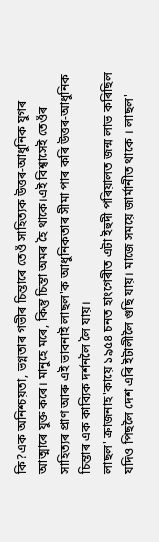কি?এক অনিশ্চয়তা, ভগ্নতাৰ গভীৰ চিন্তাৰে তেওঁ সাহিত্যক উত্তৰ-আধুনিক যুগৰ আত্মাৰে যুক্ত কৰে। মানুহে মৰে, কিন্তু চিন্তা অমৰ হৈ থাকে।এই বিশ্বাসেই তেওঁৰ সাহিত্যৰ প্রাণ আৰু এই ভাবনাই লাছল'ক আধুনিকতাৰ সীমা পাৰ কৰি উত্তৰ-আধুনিক চিন্তাৰ এক কাব্যিক দৰ্শনলৈ লৈ যায়।
লাছল' ক্রাজনাহ'কায়ে ১৯৫৪ চনত হাংগেৰীত এটা ইহুদী পৰিয়ালত জন্ম লাভ কৰিছিল যদিও পিছলৈ দেশ এৰি ইটালীলৈ গুছি যায়। মাজে সময়ে জাৰ্মানীত থাকে । লাছল'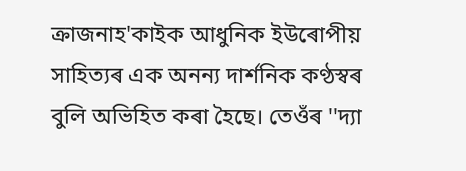ক্রাজনাহ'কাইক আধুনিক ইউৰোপীয় সাহিত্যৰ এক অনন্য দাৰ্শনিক কণ্ঠস্বৰ বুলি অভিহিত কৰা হৈছে। তেওঁৰ ''দ্যা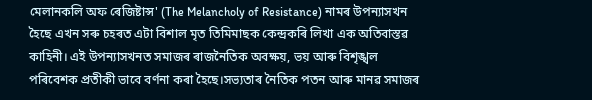মেলানকলি অফ ৰেজিষ্টান্স' (The Melancholy of Resistance) নামৰ উপন্যাসখন হৈছে এখন সৰু চহৰত এটা বিশাল মৃত তিমিমাছক কেন্দ্ৰকৰি লিখা এক অতিবাস্তৱ কাহিনী। এই উপন্যাসখনত সমাজৰ ৰাজনৈতিক অবক্ষয়, ভয় আৰু বিশৃঙ্খল পৰিবেশক প্ৰতীকী ভাবে বৰ্ণনা কৰা হৈছে।সভ্যতাৰ নৈতিক পতন আৰু মানৱ সমাজৰ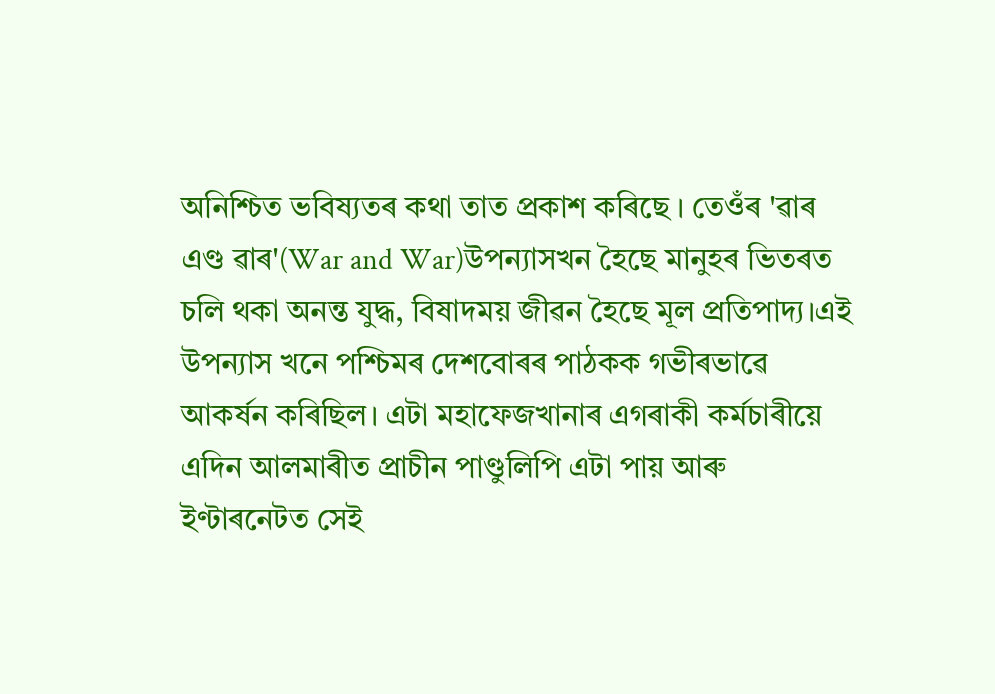অনিশ্চিত ভবিষ্যতৰ কথা তাত প্ৰকাশ কৰিছে । তেওঁৰ 'ৱাৰ এণ্ড ৱাৰ'(War and War)উপন্যাসখন হৈছে মানুহৰ ভিতৰত চলি থকা অনন্ত যুদ্ধ, বিষাদময় জীৱন হৈছে মূল প্ৰতিপাদ্য।এই উপন্যাস খনে পশ্চিমৰ দেশবোৰৰ পাঠকক গভীৰভাৱে আকৰ্ষন কৰিছিল। এটা মহাফেজখানাৰ এগৰাকী কৰ্মচাৰীয়ে এদিন আলমাৰীত প্রাচীন পাণ্ডুলিপি এটা পায় আৰু ইণ্টাৰনেটত সেই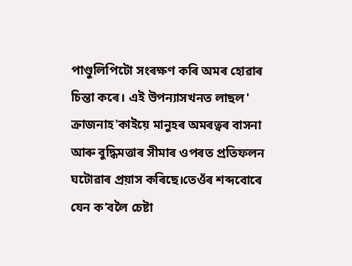পাণ্ডুলিপিটো সংৰক্ষণ কৰি অমৰ হোৱাৰ চিন্তা কৰে। এই উপন্যাসখনত লাছল' ক্রাজনাহ'কাইয়ে মানুহৰ অমৰত্বৰ বাসনা আৰু বুদ্ধিমত্তাৰ সীমাৰ ওপৰত প্ৰতিফলন ঘটোৱাৰ প্ৰয়াস কৰিছে।তেওঁৰ শব্দবোৰে যেন ক’বলৈ চেষ্টা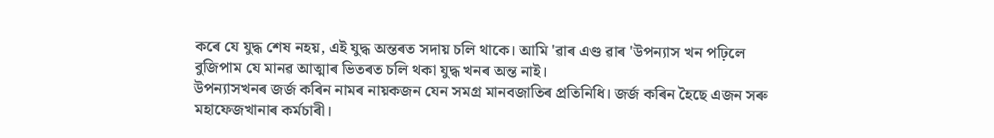কৰে যে যুদ্ধ শেষ নহয়, এই যুদ্ধ অন্তৰত সদায় চলি থাকে। আমি 'ৱাৰ এণ্ড ৱাৰ 'উপন্যাস খন পঢ়িলে বুজিপাম যে মানৱ আত্মাৰ ভিতৰত চলি থকা যুদ্ধ খনৰ অন্ত নাই।
উপন্যাসখনৰ জৰ্জ কৰিন নামৰ নায়কজন যেন সমগ্ৰ মানবজাতিৰ প্ৰতিনিধি। জৰ্জ কৰিন হৈছে এজন সৰু মহাফেজখানাৰ কৰ্মচাৰী।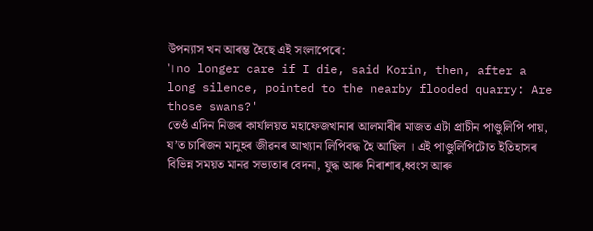উপন্যাস খন আৰম্ভ হৈছে এই সংলাপেৰে:
'। no longer care if I die, said Korin, then, after a long silence, pointed to the nearby flooded quarry: Are those swans?'
তেওঁ এদিন নিজৰ কাৰ্যালয়ত মহাফেজখানাৰ আলমাৰীৰ মাজত এটা প্রাচীন পাণ্ডুলিপি পায়, য’ত চাৰিজন মানুহৰ জীৱনৰ আখ্যান লিপিবদ্ধ হৈ আছিল । এই পাণ্ডুলিপিটোত ইতিহাসৰ বিভিন্ন সময়ত মানৱ সভ্যতাৰ বেদনা, যুদ্ধ আৰু নিৰাশাৰ,ধ্বংস আৰু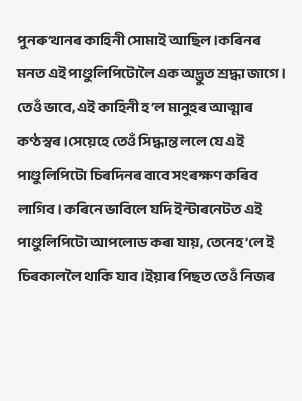পুনৰুত্থানৰ কাহিনী সোমাই আছিল।কৰিনৰ মনত এই পাণ্ডুলিপিটোলৈ এক অদ্ভুত শ্রদ্ধা জাগে। তেওঁ ভাবে, এই কাহিনী হ’ল মানুহৰ আত্মাৰ কণ্ঠস্বৰ।সেয়েহে তেওঁ সিদ্ধান্ত ললে যে এই পাণ্ডুলিপিটো চিৰদিনৰ বাবে সংৰক্ষণ কৰিব লাগিব। কৰিনে ভাবিলে যদি ইন্টাৰনেটত এই পাণ্ডুলিপিটো আপলোড কৰা যায়, তেনেহ’লে ই চিৰকাললৈ থাকি যাব।ইয়াৰ পিছত তেওঁ নিজৰ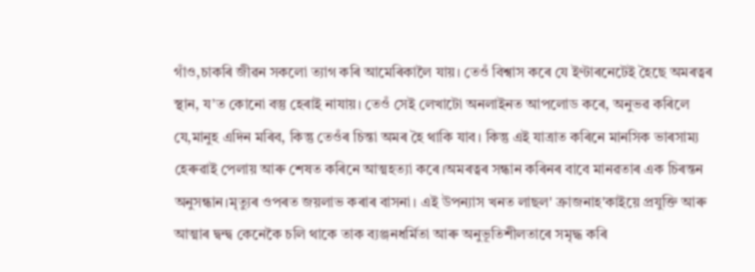গাঁও,চাকৰি জীৱন সকলো ত্যাগ কৰি আমেৰিকালৈ যায়। তেওঁ বিশ্বাস কৰে যে ইণ্টাৰনেটেই হৈছে অমৰত্বৰ স্থান, য’ত কোনো বস্তু হেৰাই নাযায়। তেওঁ সেই লেখাটো অনলাইনত আপলোড কৰে, অনুভৱ কৰিলে যে,মানুহ এদিন মৰিব, কিন্তু তেওঁৰ চিন্তা অমৰ হৈ থাকি যাব। কিন্তু এই যাত্ৰাত কৰিনে মানসিক ভাৰসাম্য হেৰুৱাই পেলায় আৰু শেষত কৰিনে আত্মহত্যা কৰে।অমৰত্বৰ সন্ধান কৰিনৰ বাবে মানৱতাৰ এক চিৰন্তন অনুসন্ধান।মৃত্যুৰ ওপৰত জয়লাভ কৰাৰ বাসনা। এই উপন্যাস খনত লাছল' ক্রাজনাহ'কাইয়ে প্রযুক্তি আৰু আত্মাৰ দ্বন্দ্ব কেনেকৈ চলি থাকে তাক ব্যঞ্জনধৰ্মিতা আৰু অনুভূতিশীলতাৰে সমৃদ্ধ কৰি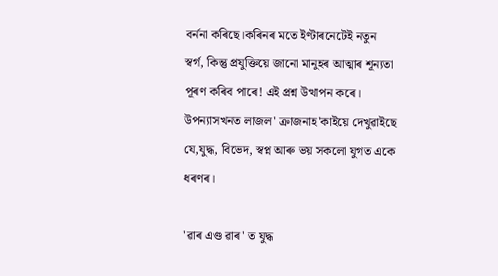বৰ্ননা কৰিছে।কৰিনৰ মতে ইণ্টাৰনেটেই নতুন স্বৰ্গ, কিন্তু প্ৰযুক্তিয়ে জানো মানুহৰ আত্মাৰ শূন্যতা পূৰণ কৰিব পাৰে! এই প্ৰশ্ন উত্থাপন কৰে। উপন্যাসখনত লাজল' ক্রাজনাহ'কাইয়ে দেখুৱাইছে যে,যুদ্ধ, বিভেদ, স্বপ্ন আৰু ভয় সকলো যুগত একে ধৰণৰ।

'ৱাৰ এণ্ড ৱাৰ' ত যুদ্ধ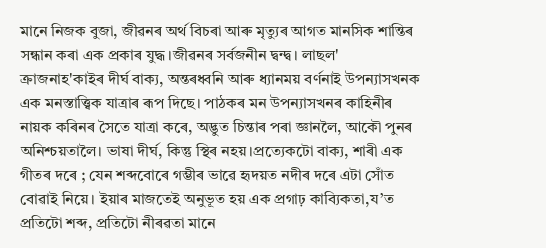মানে নিজক বুজা, জীৱনৰ অৰ্থ বিচৰা আৰু মৃত্যুৰ আগত মানসিক শান্তিৰ সন্ধান কৰা এক প্ৰকাৰ যুদ্ধ।জীৱনৰ সৰ্বজনীন দ্বন্দ্ব। লাছল' ক্রাজনাহ'কাইৰ দীৰ্ঘ বাক্য, অন্তৰধ্বনি আৰু ধ্যানময় বৰ্ণনাই উপন্যাসখনক এক মনস্তাত্ত্বিক যাত্ৰাৰ ৰূপ দিছে। পাঠকৰ মন উপন্যাসখনৰ কাহিনীৰ নায়ক কৰিনৰ সৈতে যাত্ৰা কৰে, অদ্ভুত চিন্তাৰ পৰা জ্ঞানলৈ, আকৌ পুনৰ অনিশ্চয়তালৈ। ভাষা দীৰ্ঘ, কিন্তু স্থিৰ নহয়।প্ৰত্যেকটো বাক্য, শাৰী এক গীতৰ দৰে ; যেন শব্দবোৰে গম্ভীৰ ভাৱে হৃদয়ত নদীৰ দৰে এটা সোঁত বোৱাই নিয়ে। ইয়াৰ মাজতেই অনুভূত হয় এক প্ৰগাঢ় কাব্যিকতা,য’ত প্ৰতিটো শব্দ, প্ৰতিটো নীৰৱতা মানে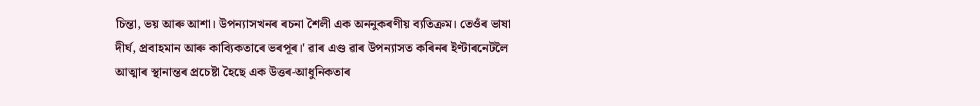চিন্তা, ভয় আৰু আশা। উপন্যাসখনৰ ৰচনা শৈলী এক অননুকৰণীয় ব্যতিক্ৰম। তেওঁৰ ভাষা দীৰ্ঘ, প্রবাহমান আৰু কাব্যিকতাৰে ভৰপূৰ।' ৱাৰ এণ্ড ৱাৰ উপন্যাসত কৰিনৰ ইণ্টাৰনেটলৈ আত্মাৰ স্থানান্তৰ প্ৰচেষ্টা হৈছে এক উত্তৰ-আধুনিকতাৰ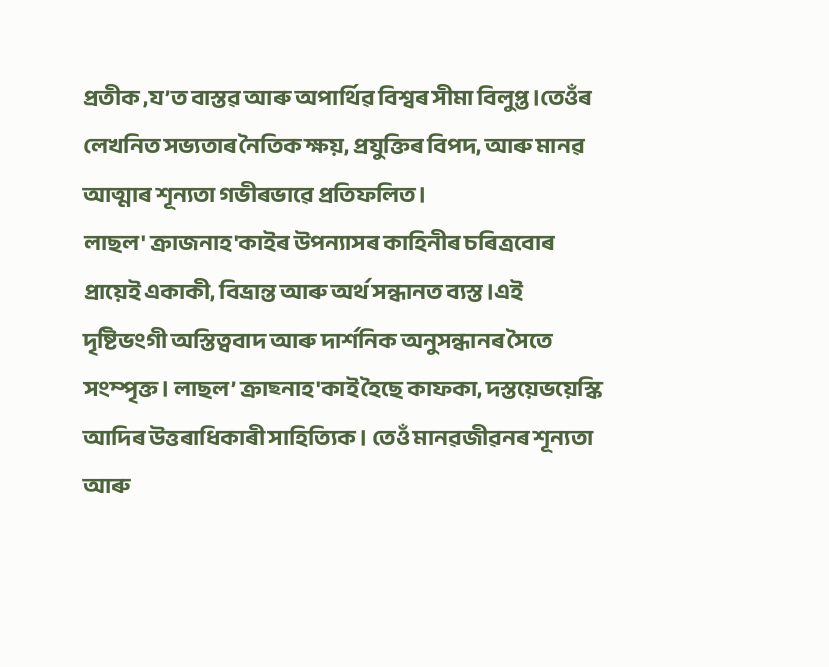প্রতীক ,য’ত বাস্তৱ আৰু অপাৰ্থিৱ বিশ্বৰ সীমা বিলুপ্ত।তেওঁৰ লেখনিত সভ্যতাৰ নৈতিক ক্ষয়, প্ৰযুক্তিৰ বিপদ, আৰু মানৱ আত্মাৰ শূন্যতা গভীৰভাৱে প্ৰতিফলিত।
লাছল' ক্রাজনাহ'কাইৰ উপন্যাসৰ কাহিনীৰ চৰিত্ৰবোৰ প্ৰায়েই একাকী, বিভ্ৰান্ত আৰু অৰ্থ সন্ধানত ব্যস্ত।এই দৃষ্টিভংগী অস্তিত্ববাদ আৰু দাৰ্শনিক অনুসন্ধানৰ সৈতে সংম্পৃক্ত। লাছল’ ক্রাছ্নাহ'কাই হৈছে কাফকা, দস্তয়েভয়েস্কি আদিৰ উত্তৰাধিকাৰী সাহিত্যিক । তেওঁ মানৱজীৱনৰ শূন্যতা আৰু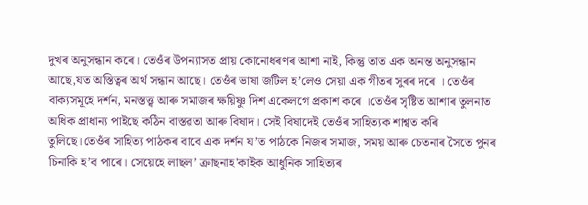দুখৰ অনুসন্ধান কৰে। তেওঁৰ উপন্যাসত প্ৰায় কোনোধৰণৰ আশা নাই, কিন্তু তাত এক অনন্ত অনুসন্ধান আছে,যত অস্তিত্বৰ অর্থ সন্ধান আছে। তেওঁৰ ভাষা জটিল হ’লেও সেয়া এক গীতৰ সুৰৰ দৰে । তেওঁৰ বাক্যসমূহে দৰ্শন, মনস্তত্ত্ব আৰু সমাজৰ ক্ষয়িষ্ণু দিশ একেলগে প্ৰকাশ কৰে ।তেওঁৰ সৃষ্টিত আশাৰ তুলনাত অধিক প্ৰাধান্য পাইছে কঠিন বাস্তৱতা আৰু বিষাদ। সেই বিষাদেই তেওঁৰ সাহিত্যক শাশ্বত কৰি তুলিছে।তেওঁৰ সাহিত্য পাঠকৰ বাবে এক দৰ্শন য’ত পাঠকে নিজৰ সমাজ, সময় আৰু চেতনাৰ সৈতে পুনৰ চিনাকি হ’ব পাৰে। সেয়েহে লাছল’ ক্রাছনাহ'কাইক আধুনিক সাহিত্যৰ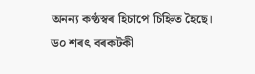অনন্য কণ্ঠস্বৰ হিচাপে চিহ্নিত হৈছে।
ড০ শৰৎ বৰকটকী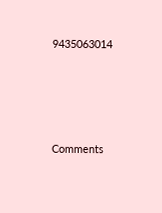9435063014





Comments